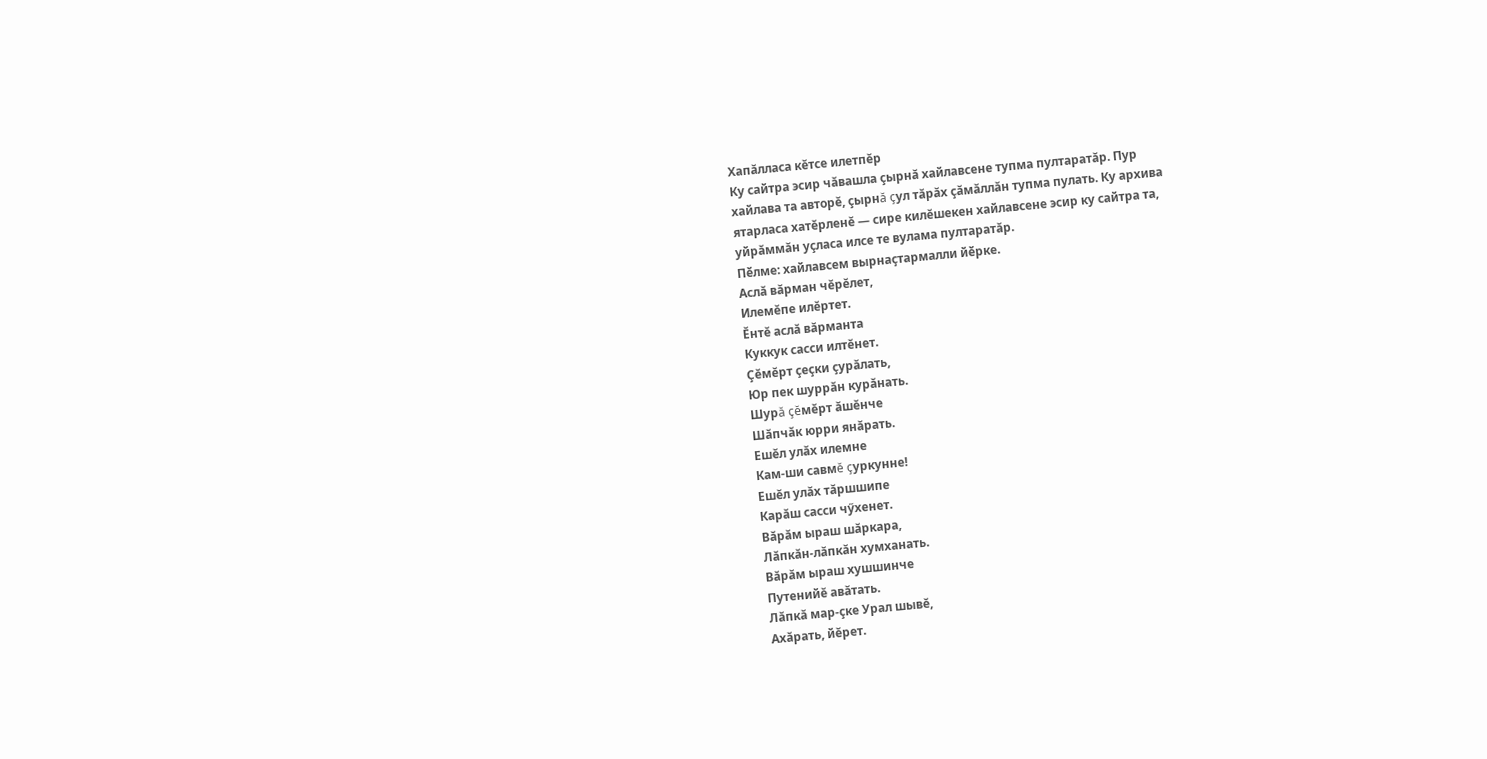Хапăлласа кĕтсе илетпĕр
Ку сайтра эсир чăвашла çырнă хайлавсене тупма пултаратăр. Пур
хайлава та авторĕ, çырнă çул тăрăх çăмăллăн тупма пулать. Ку архива
ятарласа хатĕрленĕ — сире килĕшекен хайлавсене эсир ку сайтра та,
уйрăммăн уçласа илсе те вулама пултаратăр.
Пӗлме: хайлавсем вырнаҫтармалли йӗрке.
Аслă вăрман чĕрĕлет,
Илемĕпе илĕртет.
Ĕнтĕ аслă вăрманта
Куккук сасси илтĕнет.
Çĕмĕрт çеçки çурăлать,
Юр пек шуррăн курăнать.
Шурă çĕмĕрт ăшĕнче
Шăпчăк юрри янăрать.
Ешĕл улăх илемне
Кам-ши савмĕ çуркунне!
Ешĕл улăх тăршшипе
Карăш сасси чӳхенет.
Вăрăм ыраш шăркара,
Лăпкăн-лăпкăн хумханать.
Вăрăм ыраш хушшинче
Путенийĕ авăтать.
Лăпкă мар-çке Урал шывĕ,
Ахăрать, йĕрет.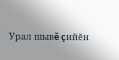Урал шывĕ çийĕн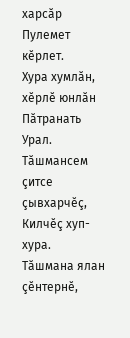харсăр
Пулемет кĕрлет.
Хура хумлăн, хĕрлĕ юнлăн
Пăтранать Урал.
Тăшмансем çитсе çывхарчĕç,
Килчĕç хуп-хура.
Тăшмана ялан çĕнтернĕ,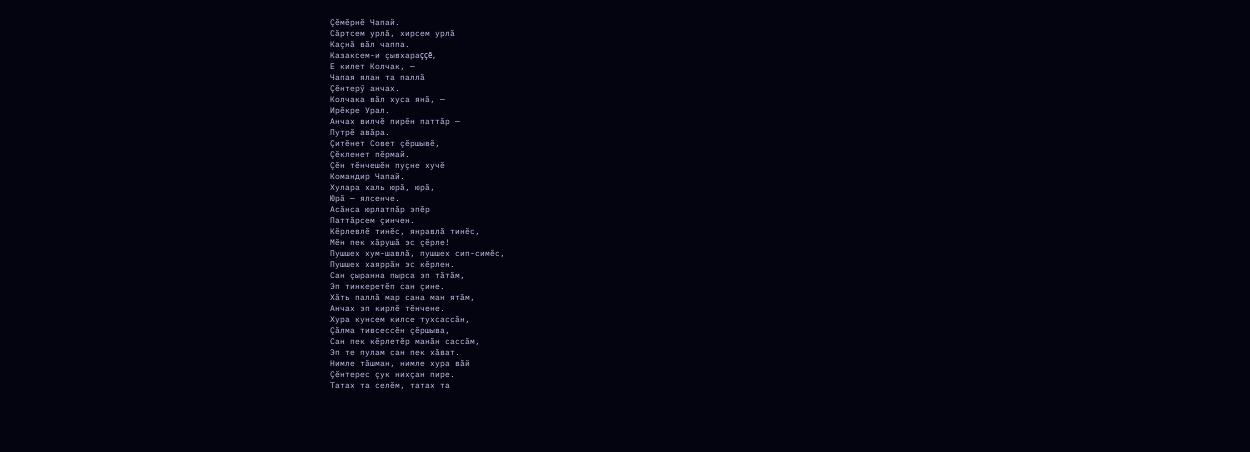Çĕмĕрнĕ Чапай.
Сăртсем урлă, хирсем урлă
Каçнă вăл чаппа.
Казаксем-и çывхараççĕ,
Е килет Колчак, —
Чапая ялан та паллă
Çĕнтерӳ анчах.
Колчака вăл хуса янă, —
Ирĕкре Урал.
Анчах вилчĕ пирĕн паттăр —
Путрĕ авăра.
Çитĕнет Совет çĕршывĕ,
Çĕкленет пĕрмай.
Çĕн тĕнчешĕн пуçне хучĕ
Командир Чапай.
Хулара халь юрă, юрă,
Юрă — ялсенче.
Асăнса юрлатпăр эпĕр
Паттăрсем çинчен.
Кĕрлевлĕ тинĕс, янравлă тинĕс,
Мĕн пек хăрушă эс çĕрле!
Пушшех хум-шавлă, пушшех сип-симĕс,
Пушшех хаяррăн эс кĕрлен.
Сан çыранна пырса эп тăтăм,
Эп тинкеретĕп сан çине.
Хăть паллă мар сана ман ятăм,
Анчах эп кирлĕ тĕнчене.
Хура кунсем килсе тухсассăн,
Çăлма тивсессĕн çĕршыва,
Сан пек кĕрлетĕр манăн сассăм,
Эп те пулам сан пек хăват.
Нимле тăшман, нимле хура вăй
Çĕнтерес çук нихçан пире.
Татах та селĕм, татах та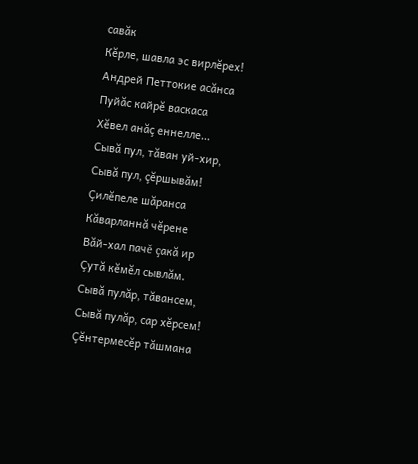савăк
Кĕрле, шавла эс вирлĕрех!
Андрей Петтокие асăнса
Пуйăс кайрĕ васкаса
Хĕвел анăç еннелле...
Сывă пул, тăван уй-хир,
Сывă пул, çĕршывăм!
Çилĕпеле шăранса
Кăварланнă чĕрене
Вăй-хал пачĕ çакă ир
Çутă кĕмĕл сывлăм.
Сывă пулăр, тăвансем,
Сывă пулăр, сар хĕрсем!
Çĕнтермесĕр тăшмана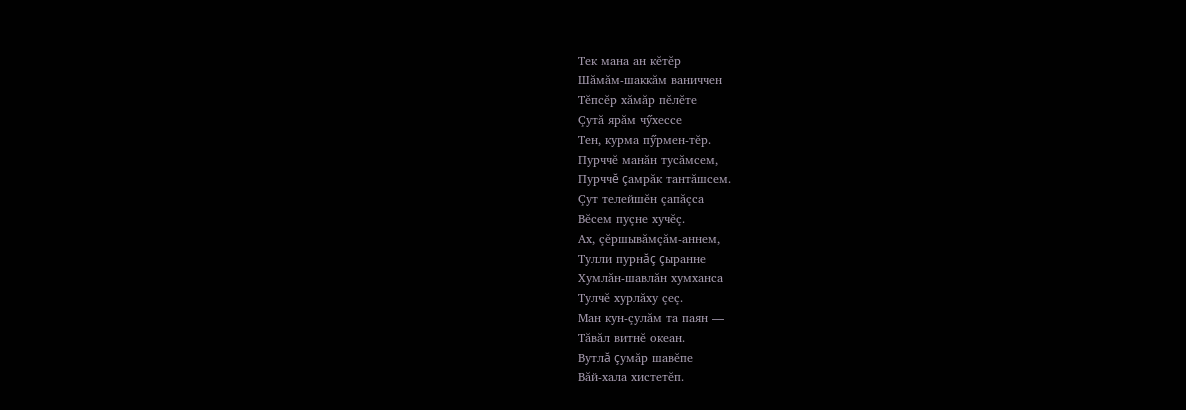Тек мана ан кĕтĕр
Шăмăм-шаккăм ваниччен
Тĕпсĕр хăмăр пĕлĕте
Çутă ярăм чӳхессе
Тен, курма пӳрмен-тĕр.
Пурччĕ манăн тусăмсем,
Пурччĕ çамрăк тантăшсем.
Çут телейшĕн çапăçса
Вĕсем пуçне хучĕç.
Ах, çĕршывăмçăм-аннем,
Тулли пурнăç çыранне
Хумлăн-шавлăн хумханса
Тулчĕ хурлăху çеç.
Ман кун-çулăм та паян —
Тăвăл витнĕ океан.
Вутлă çумăр шавĕпе
Вăй-хала хистетĕп.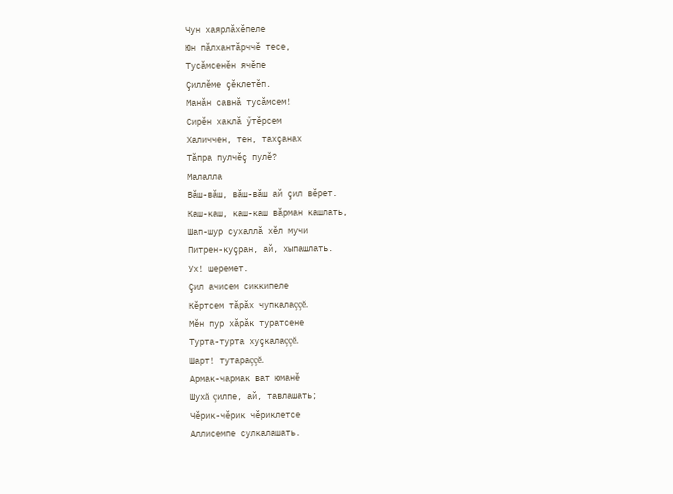Чун хаярлăхĕпеле
Юн пăлхантăрччĕ тесе,
Тусăмсенĕн ячĕпе
Çиллĕме çĕклетĕп.
Манăн савнă тусăмсем!
Сирĕн хаклă ӳтĕрсем
Халиччен, тен, тахçанах
Тăпра пулчĕç пулĕ?
Малалла
Вăш-вăш, вăш-вăш ай çил вĕрет.
Каш-каш, каш-каш вăрман кашлать,
Шап-шур сухаллă хĕл мучи
Питрен-куçран, ай, хыпашлать.
Ух! шеремет.
Çил ачисем сиккипеле
Кĕртсем тăрăх чупкалаççĕ.
Мĕн пур хăрăк туратсене
Турта-турта хуçкалаççĕ.
Шарт! тутараççĕ.
Армак-чармак ват юманĕ
Шухă çилпе, ай, тавлашать;
Чĕрик-чĕрик чĕриклетсе
Аллисемпе сулкалашать.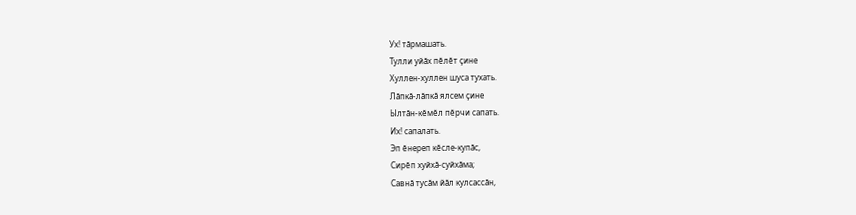Ух! тăрмашать.
Тулли уйăх пĕлĕт çине
Хуллен-хуллен шуса тухать.
Лăпкă-лăпкă ялсем çине
Ылтăн-кĕмĕл пĕрчи сапать.
Их! сапалать.
Эп ĕнереп кĕсле-купăс,
Сирĕп хуйхă-суйхăма;
Савнă тусăм йăл кулсассăн,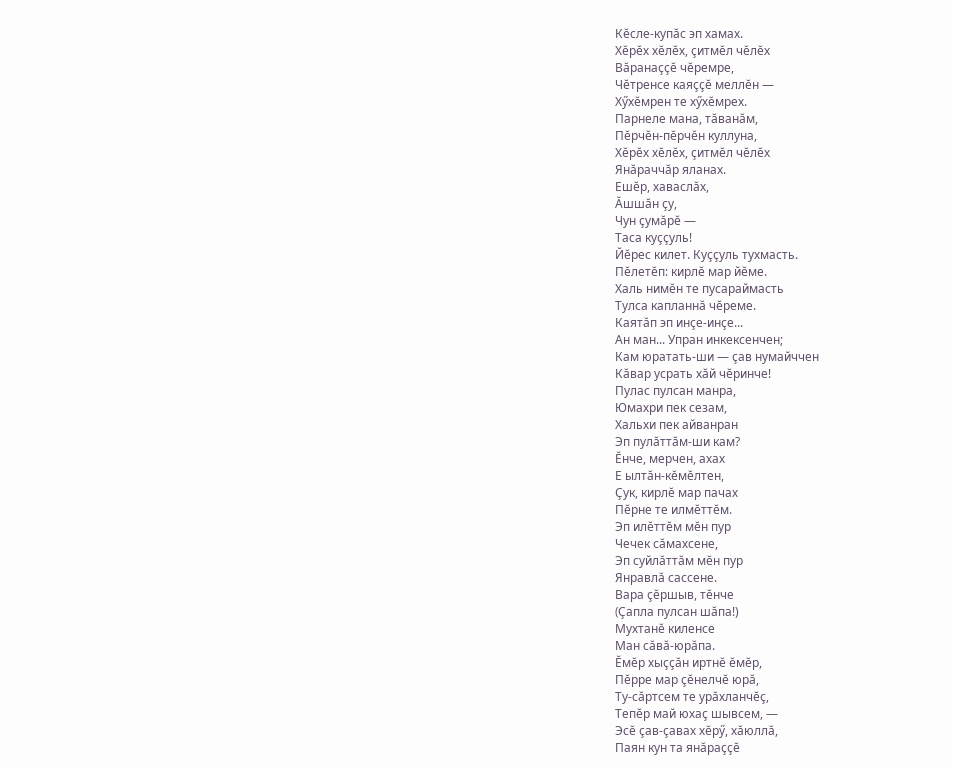Кĕсле-купăс эп хамах.
Хĕрĕх хĕлĕх, çитмĕл чĕлĕх
Вăранаççĕ чĕремре,
Чĕтренсе каяççĕ меллĕн —
Хӳхĕмрен те хӳхĕмрех.
Парнеле мана, тăванăм,
Пĕрчĕн-пĕрчĕн куллуна,
Хĕрĕх хĕлĕх, çитмĕл чĕлĕх
Янăраччăр яланах.
Ешĕр, хаваслăх,
Ăшшăн çу,
Чун çумăрĕ —
Таса куççуль!
Йĕрес килет. Куççуль тухмасть.
Пĕлетĕп: кирлĕ мар йĕме.
Халь нимĕн те пусараймасть
Тулса капланнă чĕреме.
Каятăп эп инçе-инçе...
Ан ман... Упран инкексенчен;
Кам юратать-ши — çав нумайччен
Кăвар усрать хăй чĕринче!
Пулас пулсан манра,
Юмахри пек сезам,
Хальхи пек айванран
Эп пулăттăм-ши кам?
Ĕнче, мерчен, ахах
Е ылтăн-кĕмĕлтен,
Çук, кирлĕ мар пачах
Пĕрне те илмĕттĕм.
Эп илĕттĕм мĕн пур
Чечек сăмахсене,
Эп суйлăттăм мĕн пур
Янравлă сассене.
Вара çĕршыв, тĕнче
(Çапла пулсан шăпа!)
Мухтанĕ киленсе
Ман сăвă-юрăпа.
Ĕмĕр хыççăн иртнĕ ĕмĕр,
Пĕрре мар çĕнелчĕ юрă,
Ту-сăртсем те урăхланчĕç,
Тепĕр май юхаç шывсем, —
Эсĕ çав-çавах хĕрӳ, хăюллă,
Паян кун та янăраççĕ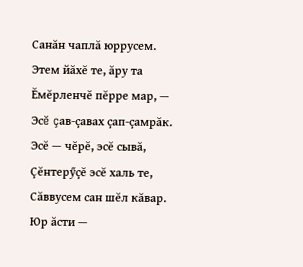Санăн чаплă юррусем.
Этем йăхĕ те, ăру та
Ĕмĕрленчĕ пĕрре мар, —
Эсĕ çав-çавах çап-çамрăк.
Эсĕ — чĕрĕ, эсĕ сывă,
Çĕнтерӳçĕ эсĕ халь те,
Сăввусем сан шĕл кăвар.
Юр ăсти —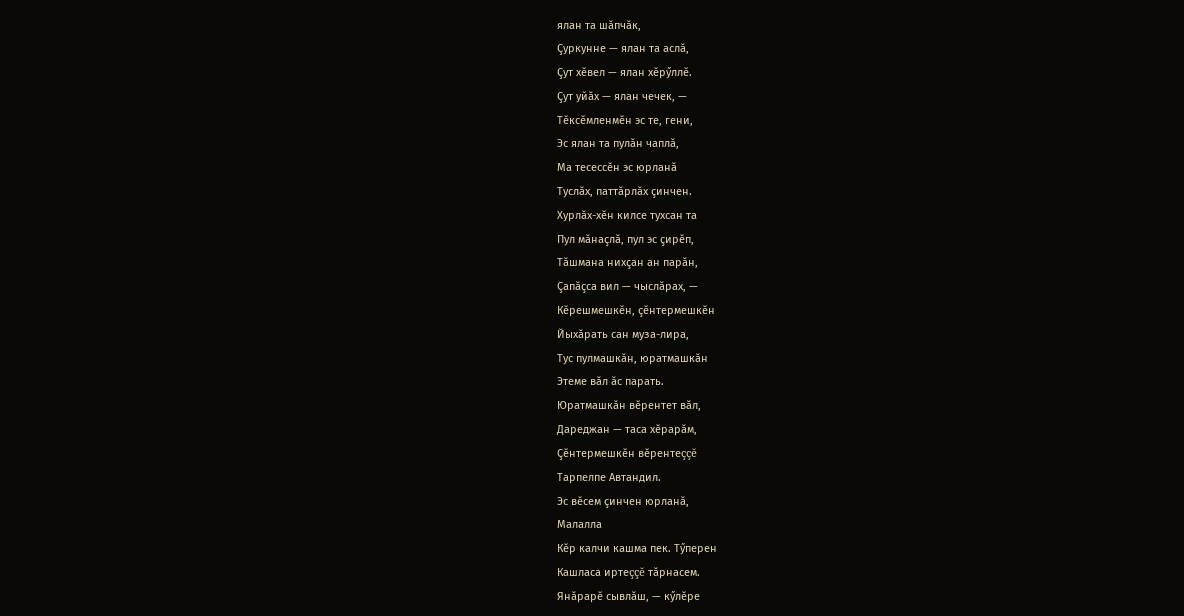ялан та шăпчăк,
Çуркунне — ялан та аслă,
Çут хĕвел — ялан хĕрӳллĕ.
Çут уйăх — ялан чечек, —
Тĕксĕмленмĕн эс те, гени,
Эс ялан та пулăн чаплă,
Ма тесессĕн эс юрланă
Туслăх, паттăрлăх çинчен.
Хурлăх-хĕн килсе тухсан та
Пул мăнаçлă, пул эс çирĕп,
Тăшмана нихçан ан парăн,
Çапăçса вил — чыслăрах, —
Кĕрешмешкĕн, çĕнтермешкĕн
Йыхăрать сан муза-лира,
Тус пулмашкăн, юратмашкăн
Этеме вăл ăс парать.
Юратмашкăн вĕрентет вăл,
Дареджан — таса хĕрарăм,
Çĕнтермешкĕн вĕрентеççĕ
Тарпелпе Автандил.
Эс вĕсем çинчен юрланă,
Малалла
Кĕр калчи кашма пек. Тӳперен
Кашласа иртеççĕ тăрнасем.
Янăрарĕ сывлăш, — кӳлĕре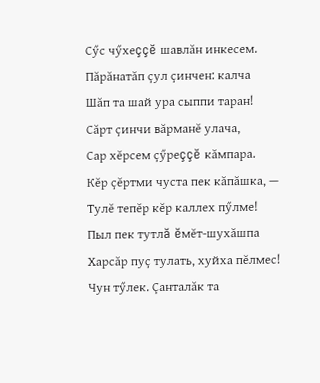Сӳс чӳхеççĕ шавлăн инкесем.
Пăрăнатăп çул çинчен: калча
Шăп та шай ура сыппи таран!
Сăрт çинчи вăрманĕ улача,
Сар хĕрсем çӳреççĕ кăмпара.
Кĕр çĕртми чуста пек кăпăшка, —
Тулĕ тепĕр кĕр каллех пӳлме!
Пыл пек тутлă ĕмĕт-шухăшпа
Харсăр пуç тулать, хуйха пĕлмес!
Чун тӳлек. Çанталăк та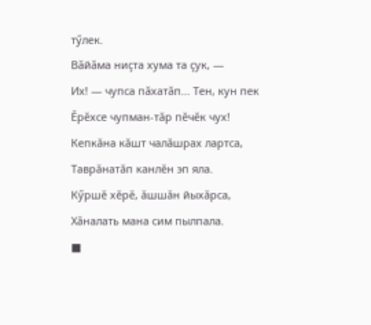тӳлек.
Вăйăма ниçта хума та çук, —
Их! — чупса пăхатăп... Тен, кун пек
Ĕрĕхсе чупман-тăр пĕчĕк чух!
Кепкăна кăшт чалăшрах лартса,
Таврăнатăп канлĕн эп яла.
Кӳршĕ хĕрĕ, ăшшăн йыхăрса,
Хăналать мана сим пылпала.
■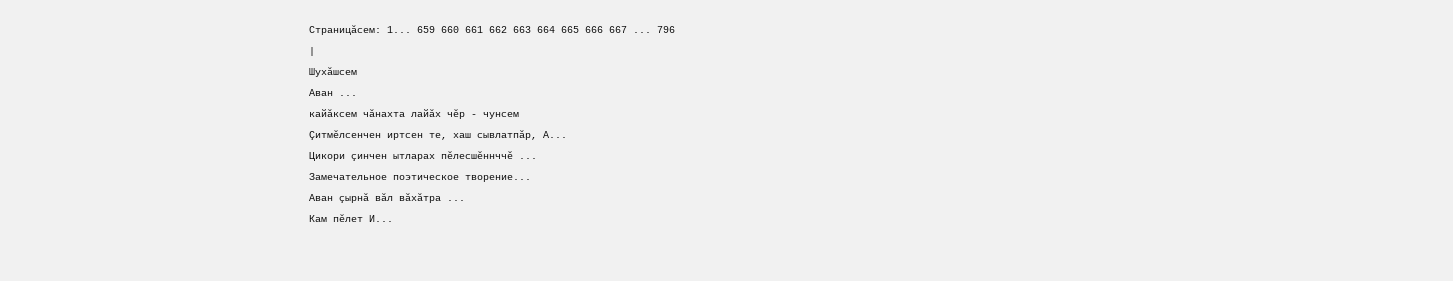Страницăсем: 1... 659 660 661 662 663 664 665 666 667 ... 796
|
Шухăшсем
Аван ...
кайăксем чăнахта лайăх чĕр - чунсем
Çитмĕлсенчен иртсен те, хаш сывлатпăр, А...
Цикори çинчен ытларах пĕлесшĕннччĕ ...
Замечательное поэтическое творение...
Аван çырнă вăл вăхăтра ...
Кам пĕлет И...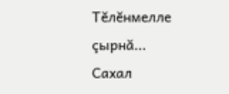Тĕлĕнмелле çырнă...
Сахал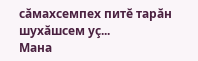сăмахсемпех питĕ тарăн шухăшсем уç...
Мана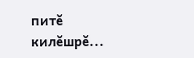питĕ килĕшрĕ...